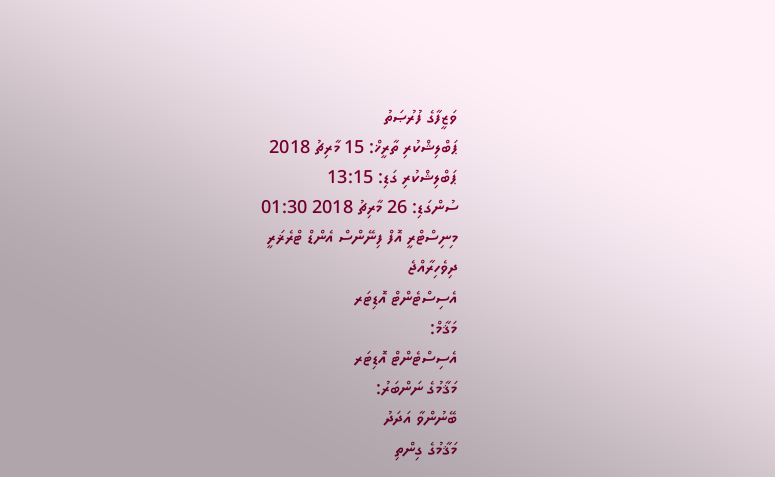ވަޒީފާގެ ފުރުޞަތު
ޕަބްލިޝްކުރި ތާރީޚް: 15 މާރިޗު 2018
ޕަބްލިޝްކުރި ގަޑި: 13:15
ސުންގަޑި: 26 މާރިޗު 2018 01:30
މިނިސްޓްރީ އޮފް ފިނޭންސް އެންޑް ޓްރެޜަރީ
ދިވެހިރާއްޖެ
އެސިސްޓެންޓް އޮޑިޓަރ
މަޤާމް:
އެސިސްޓެންޓް އޮޑިޓަރ
މަޤާމުގެ ނަންބަރު:
ބޭނުންވާ އަދަދު
މަޤާމުގެ ގިންތި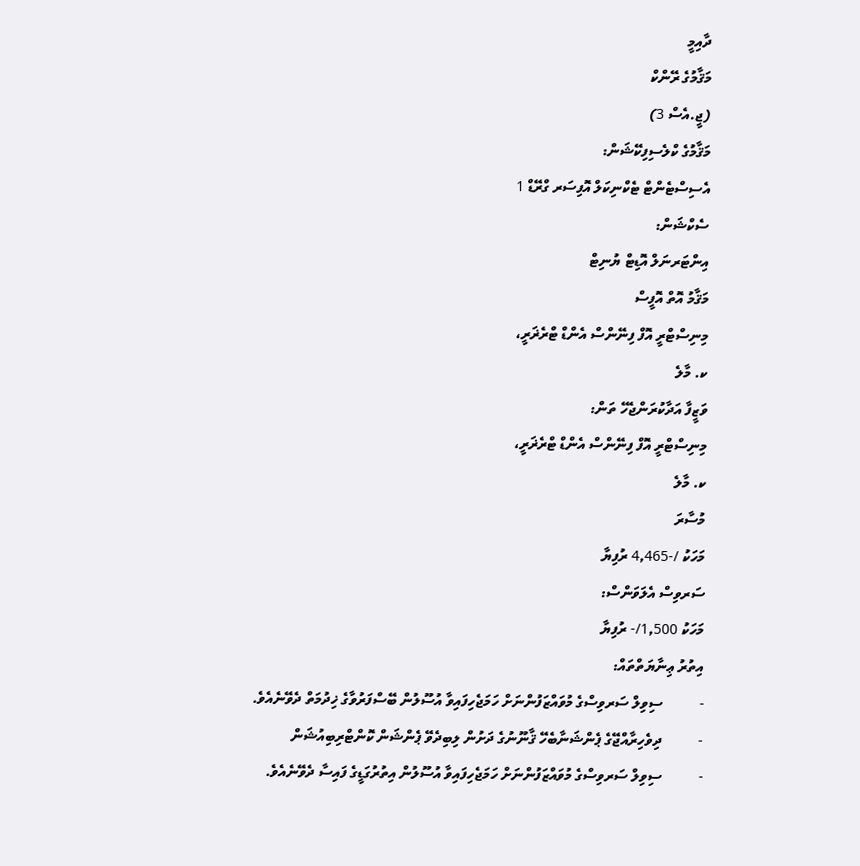ދާއިމީ
މަޤާމުގެ ރޭންކް
(ޖީ.އެސް 3)
މަޤާމުގެ ކްލެސިފިކޭޝަން:
އެސިސްޓެންޓް ޓެކްނިކަލް އޮފިސަރ ގްރޭޑް 1
ސެކްޝަން:
އިންޓަރނަލް އޮޑިޓް ޔުނިޓް
މަޤާމު އޮތް އޮފީސް
މިނިސްޓްރީ އޮފް ފިނޭންސް އެންޑް ޓްރެޜަރީ،
ކ. މާލެ
ވަޒީފާ އަދާކުރަންޖެހޭ ތަން:
މިނިސްޓްރީ އޮފް ފިނޭންސް އެންޑް ޓްރެޜަރީ،
ކ. މާލެ
މުސާރަ
މަހަކު /-4,465 ރުފިޔާ
ސަރވިސް އެލަވަންސް:
މަހަކު 1,500/- ރުފިޔާ
އިތުރު ޢިނާޔަތްތައް:
-          ސިވިލް ސަރވިސްގެ މުވައްޒަފުންނަށް ހަމަޖެހިފައިވާ އުސޫލުން ބޭސްފަރުވާގެ ޚިދުމަތް ދެވޭނެއެވެ.
-          ދިވެހިރާއްޖޭގެ ޕެންޝަނާބެހޭ ޤާނޫނުގެ ދަށުން ލިބިދެވޭ ޕެންޝަން ކޮންޓްރިބިއުޝަން
-          ސިވިލް ސަރވިސްގެ މުވައްޒަފުންނަށް ހަމަޖެހިފައިވާ އުސޫލުން އިތުރުގަޑީގެ ފައިސާ ދެވޭނެއެވެ.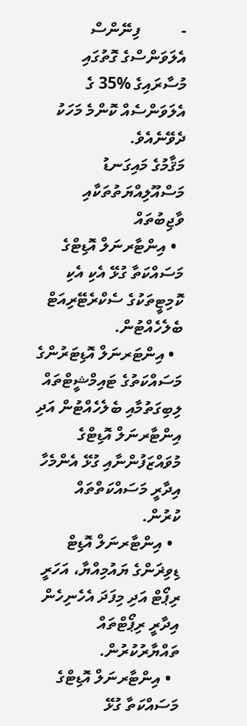-          ފިނޭންސް އެލަވަންސްގެ ގޮތުގައި މުސާރައިގެ %35 ގެ އެލަވަންސެއް ކޮންމެ މަހަކު ދެވޭނެއެވެ.
މަޤާމުގެ މައިގަނޑު މަސްއޫލިއްޔަތުތަކާއި ވާޖިބުތައް
  • އިންޓާރނަލް އޮޑިޓްގެ މަސައްކަތާ ގުޅޭ އެކި އެކި ކޮމިޓީތަކުގެ ސެކްރެޓޭރިއަޓް ބެލެހެއްޓުން.
  • އިންޓަރނަލް އޮޑިޓަރުންގެ މަސައްކަތުގެ ޓައިމްޝީޓްތައް ލިބިގަތުމާއި ބެލެހެއްޓުން އަދި އިންޓާރނަލް އޮޑިޓްގެ މުވައްޒަފުންނާއި ގުޅޭ އެންމެހާ އިދާރީ މަސައްކަތްތައް ކުރުން.
  • އިންޓާރނަލް އޮޑިޓް ޑިވިޜަންގެ ޔައުމިއްޔާ، އަހަރީ ރިޕޯޓް އަދި މިފަދަ އެހެނިހެން އިދާރީ ރިޕޯޓްތައް ތައްޔާރުކުރުން.
  • އިންޓާރނަލް އޮޑިޓްގެ މަސައްކަތާ ގުޅޭ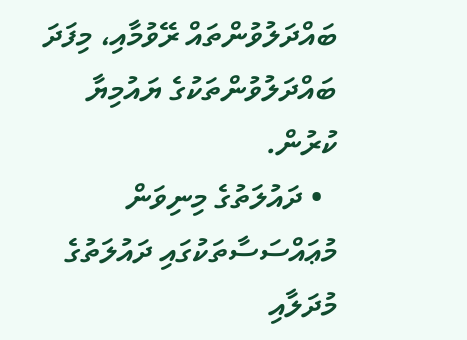ބައްދަލުވުންތައް ރޭވުމާއި، މިފަދަ ބައްދަލުވުންތަކުގެ ޔައުމިޔާ ކުރުން.
  • ދައުލަތުގެ މިނިވަން މުޢައްސަސާތަކުގައި ދައުލަތުގެ މުދަލާއި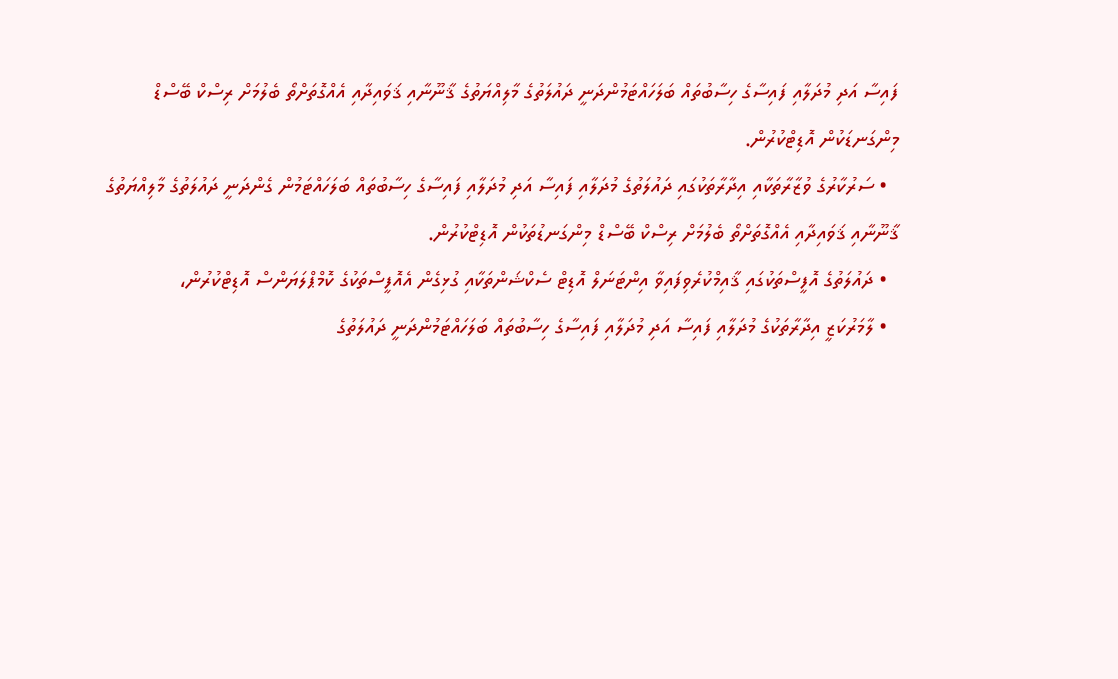ފައިސާ އަދި މުދަލާއި ފައިސާގެ ހިސާބުތައް ބަލަހައްޓަމުންދަނީ ދައުލަތުގެ މާލިއްޔަތުގެ ޤާނޫނާއި ޤަވައިދާއި އެއްގޮތަށްތޯ ބެލުމަށް ރިސްކް ބޭސްޑް މިންގަނޑަކުން އޮޑިޓްކުރުން.
  • ސަރުކާރުގެ ވުޒާރާތަކާއި އިދާރާތަކުގައި ދައުލަތުގެ މުދަލާއި ފައިސާ އަދި މުދަލާއި ފައިސާގެ ހިސާބުތައް ބަލަހައްޓަމުން ގެންދަނީ ދައުލަތުގެ މާލިއްޔަތުގެ ޤާނޫނާއި ޤަވައިދާއި އެއްގޮތަށްތޯ ބެލުމަށް ރިސްކް ބޭސްޑް މިންގަނޑުތަކުން އޮޑިޓްކުރުން.
  • ދައުލަތުގެ އޮފީސްތަކުގައި ޤާއިމްކުރެވިފައިވާ އިންޓަނަލް އޮޑިޓް ސެކްޝަންތަކާއި ގުޅިގެން އެއޮފީސްތަކުގެ ކޮމްޕްލަޔަންސް އޮޑިޓްކުރުން،
  • ލާމަރުކަޒީ އިދާރާތަކުގެ މުދަލާއި ފައިސާ އަދި މުދަލާއި ފައިސާގެ ހިސާބުތައް ބަލަހައްޓަމުންދަނީ ދައުލަތުގެ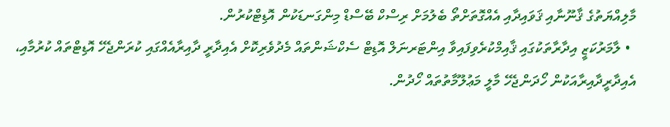މާލިއްޔަތުގެ ޤާނޫނާއި ޤަވައިދާއި އެއްގޮތަށްތޯ ބެލުމަށް ރިސްކް ބޭސްޑް މިންގަނޑަކުން އޮޑިޓްކުރުން.
  • ލާމަރުކަޒީ އިދާރާތަކުގައި ޤާއިމްކުރެވިފައިވާ އިންޓަރނަލް އޮޑިޓް ސެކްޝަންތައް މެދުވެރިކޮށް އެއިދާރީ ދާއިރާއެއްގައި ކުރަންޖެހޭ އޮޑިޓްތައް ކުރުމާއި، އެއިދާރީދާއިރާއަކުން ހޯދަންޖެހޭ މާލީ މަޢުލޫމާތުތައް ހޯދުން.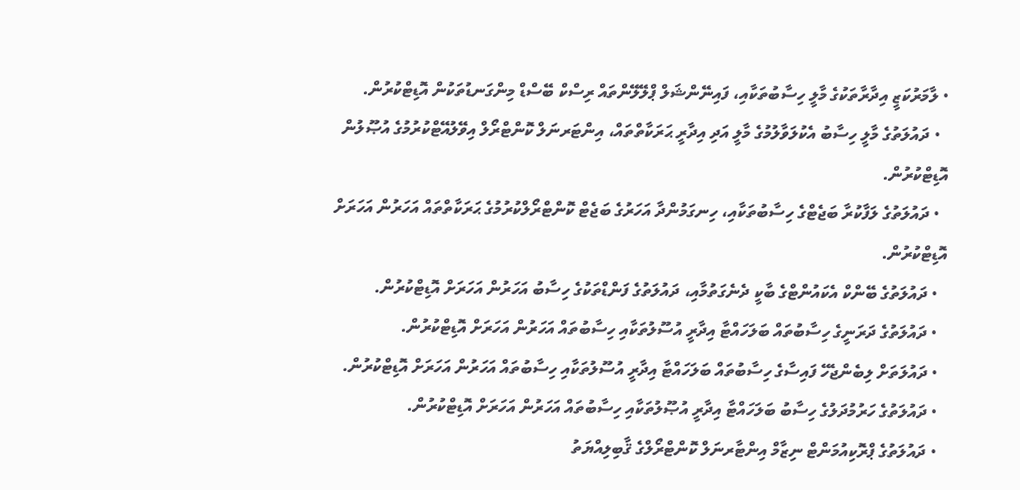• ލާމަރުކަޒީ އިދާރާތަކުގެ މާލީ ހިސާބުތަކާއި، ފައިނޭންޝަލް ޕްލޭލޭންތައް ރިސްކް ބޭސްޑް މިންގަނޑުތަކުން އޮޑިޓްކުރުން.
  • ދައުލަތުގެ މާލީ ހިސާބު އެކުލަވާލުމުގެ މާލީ އަދި އިދާރީ ޙަރަކާތްތައް، އިންޓަރނަލް ކޮންޓްރޯލް އިވޭލުއޭޓްކުރުމުގެ އުޞޫލުން އޮޑިޓްކުރުން.
  • ދައުލަތުގެ ލަފާކުރާ ބަޖެޓްގެ ހިސާބުތަކާއި، ހިނގަމުންދާ އަހަރުގެ ބަޖެޓް ކޮންޓްރޯލްކުރުމުގެ ޙަރަކާތްތައް އަހަރުން އަހަރަށް އޮޑިޓްކުރުން.
  • ދައުލަތުގެ ބޭންކް އެކައުންޓްގެ ބާކީ ދެނެގަތުމާއި، ދައުލަތުގެ ފަންޑްތަކުގެ ހިސާބު އަހަރުން އަހަރަށް އޮޑިޓްކުރުން.
  • ދައުލަތުގެ ދަރަނީގެ ހިސާބުތައް ބަލަހައްޓާ އިދާރީ އުސޫލުތަކާއި ހިސާބުތައް އަހަރުން އަހަރަށް އޮޑިޓްކުރުން.
  • ދައުލަތަށް ލިބެންޖެހޭ ފައިސާގެ ހިސާބުތައް ބަލަހައްޓާ އިދާރީ އުސޫލުތަކާއި ހިސާބުތައް އަހަރުން އަހަރަށް އޮޑިޓްކުރުން.
  • ދައުލަތުގެ ހަރުމުދަލުގެ ހިސާބު ބަލަހައްޓާ އިދާރީ އުޞޫލުތަކާއި ހިސާބުތައް އަހަރުން އަހަރަށް އޮޑިޓްކުރުން.
  • ދައުލަތުގެ ޕްރޮކިއުމަންޓް ނިޒާމް އިންޓާރނަލް ކޮންޓްރޯލްގެ ޤާބިލިއްޔަތު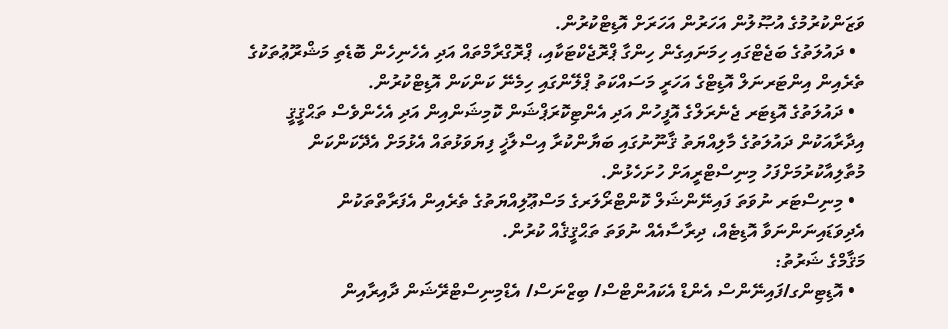ވަޒަންކުރުމުގެ އުޞޫލުން އަހަރުން އަހަރަށް އޮޑިޓްކުރުން.
  • ދައުލަތުގެ ބަޖެޓްގައި ހިމަނައިގެން ހިންގާ ޕްރޮޖެކްޓަކާއި، ޕްރޮގްރާމްތައް އަދި އެހެނިހެން ބޮޑެތި މަޝްރޫޢުތަކުގެ ތެރެއިން އިންޓަރނަލް އޮޑިޓްގެ އަހަރީ މަސައްކަތު ޕްލޭންގައި ހިމެނޭ ކަންކަން އޮޑިޓްކުރުން.
  • ދައުލަތުގެ އޮޑިޓަރ ޖެނެރަލްގެ އޮފީހުން އަދި އެންޓިކޮރަޕްޝަން ކޮމިޝަންއިން އަދި އެހެންވެސް ތަޙްޤީޤީ އިދާރާއަކުން ދައުލަތުގެ މާލިއްޔަތު ޤާނޫނުގައި ބަޔާންކުރާ އިސްލާޚީ ފިޔަވަޅުތައް އެޅުމަށް އެދޭކަންކަން މުތާލިއާކުރުމަށްފަހު މިނިސްޓްރީއަށް ހުށަހެޅުން.
  • މިނިސްޓަރ ނުވަތަ ފައިނޭންޝަލް ކޮންޓްރޯލަރގެ މަސްޢޫލިއްޔަތުގެ ތެރެއިން އެފަރާތްތަކުން އެދިވަޑައިނަންނަވާ އޮޑިޓެއް، ދިރާސާއެއް ނުވަތަ ތަޙްޤީޤެއް ކުރުން.
މަޤާމްގެ ޝަރުތު:
  • އޮޑިޓިންގ/ފައިނޭންސް އެންޑް އެކައުންޓްސް/ ބިޒްނަސް/ އެޑްމިނިސްޓްރޭޝަން ދާއިރާއިން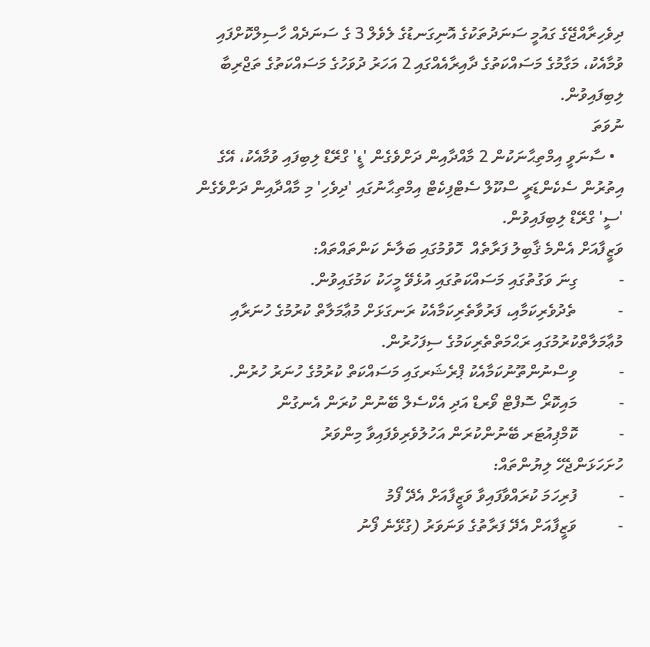ދިވެހިރާއްޖޭގެ ގައުމީ ސަނަދުތަކުގެ އޮނިގަނޑުގެ ލެވެލް 3 ގެ ސަނަދެއް ހާސިލްކޮށްފައި ވުމާއެކު، މަގާމުގެ މަސައްކަތުގެ ދާއިރާއެއްގައި 2 އަހަރު ދުވަހުގެ މަސައްކަތުގެ ތަޖްރިބާ ލިބިފައިވުން.
ނުވަތަ
  • ސާނަވީ އިމްތިޙާނަކުން 2 މާއްދާއިން ދަށްވެގެން 'ޑީ' ގްރޭޑް ލިބިފައި ވުމާއެކު، އޭގެ އިތުރުން ސެކެންޑަރީ ސްކޫލް ސެޓްފިކެޓް އިމްތިޙާނުގައި 'ދިވެހި' މި މާއްދާއިން ދަށްވެގެން 'ސީ' ގްރޭޑް ލިބިފައިވުން.
ވަޒީފާއަށް އެންމެ ޤާބިލު ފަރާތެއް  ހޮވުމުގައި ބަލާނެ ކަންތައްތައް:
-          ގިނަ ވަގުތުގައި މަސައްކަތުގައި އުޅެވޭ މީހަކު ކަމުގައިވުން.
-          ތެދުވެރިކަމާއި، ފަރުވާތެރިކަމާއެކު ރަނގަޅަށް މުޢާމަލާތް ކުރުމުގެ ހުނަރާއި މުޢާމަލާތްކުރުމުގައި ރަޙްމަތްތެރިކަމުގެ ސިފަހުރުން.
-          ވިސްނުންތޫނުކަމާއެކު ޕްރެޝަރގައި މަސައްކަތް ކުރުމުގެ ހުނަރު ހުރުން.
-          މައިކޮރޯ ސޮފްޓް ވޯރޑް އަދި އެކްސެލް ބޭނުން ކުރަން އެނގުން
-          ކޮމްޕިއުޓަރ ބޭނުންކުރަން އަހުލުވެރިވެފައިވާ މިންވަރު
ހުށަހަޅަންޖެހޭ ލިޔުންތައް:
-          ފުރިހަމަ ކުރައްވާފައިވާ ވަޒީފާއަށް އެދޭ ފޯމު
-          ވަޒީފާއަށް އެދޭ ފަރާތުގެ ވަނަވަރު (ގުޅޭނެ ފޯނު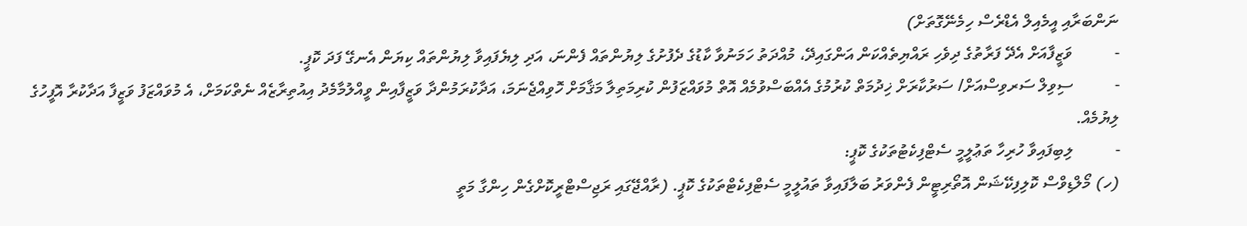ނަންބަރާއި އީމެއިލް އެޑްރެސް ހިމެނޭގޮތަށް)
-          ވަޒީފާއަށް އެދޭ ފަރާތުގެ ދިވެހި ރައްޔިތެއްކަން އަންގައިދޭ، މުއްދަތު ހަމަނުވާ ކާޑުގެ ދެފުށުގެ ލިޔުންތައް ފެންނަ، އަދި ލިޔެފައިވާ ލިޔުންތައް ކިޔަން އެނގޭ ފަދަ ކޮޕީ.
-          ސިވިލް ސަރވިސްއަށް/ ސަރުކާރަށް ޚިދުމަތް ކުރުމުގެ އެއްބަސްވުމެއް އޮތް މުވައްޒަފުން ކުރިމަތިލާ މަޤާމަށް ހޮވިއްޖެނަމަ، އަދާކުރަމުންދާ ވަޒީފާއިން ވީއްލުމާމެދު އިއުތިރާޒެއް ނެތްކަމަށް، އެ މުވައްޒަފު ވަޒީފާ އަދާކުރާ އޮފީހުގެ ލިޔުމެއް.
-          ލިބިފައިވާ ހުރިހާ ތަޢުލީމީ ސެޓްފިކެޓުތަކުގެ ކޮޕީ:
(ހ) މޯލްޑިވްސް ކޮލިފިކޭޝަން އޮތޯރިޓީން ފެންވަރު ބަލާފައިވާ ތައުލީމީ ސެޓްފިކެޓްތަކުގެ ކޮޕީ. (ރާއްޖޭގައި ރަޖިސްޓްރީކޮށްގެން ހިންގާ މަތީ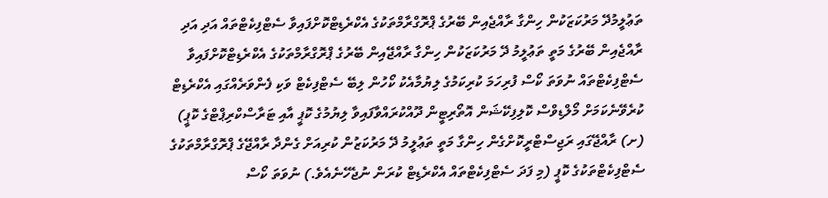ތަޢުލީމުދޭ މަރުކަޒަކުން ހިންގާ ރާއްޖެއިން ބޭރުގެ ޕްރޮގްރާމްތަކުގެ އެކްރެޑިޓްކޮށްފައިވާ ސެޓްފިކެޓްތައް އަދި އަދި ރާއްޖެއިން ބޭރުގެ މަތީ ތަޢުލީމު ދޭ މަރުކަޒަކުން ހިންގާ ރާއްޖޭއިން ބޭރުގެ ޕްރޮގްރާމްތަކުގެ އެކްރެޑިޓްކޮށްފައިވާ ސެޓްފިކެޓްތައް ނުވަތަ ކޯސް ފުރިހަމަ ކުރިކަމުގެ ލިޔުމާއެކު ކޯހުން ލިބޭ ސެޓްފިކެޓް ވަކި ފެންވަރެއްގައި އެކްރެޑިޓް ކުރެވޭނެކަމަށް މޯލްޑިވްސް ކޮލިފިކޭޝަން އޮތޯރިޓީން ދޫއްކުރައްވާފައިވާ ލިޔުމުގެ ކޮޕީ އާއި ޓަރާސްކްރިޕްޓްގެ ކޮޕީ)
(ށ) ރާއްޖޭގައި ރަޖިސްޓްރީކޮށްގެން ހިންގާ މަތީ ތަޢުލީމު ދޭ މަރުކަޒުން ކުރިއަށް ގެންދާ ރާއްޖޭގެ ޕްރޮގްރާމްތަކުގެ ސެޓްފިކެޓްތަކުގެ ކޮޕީ (މި ފަދަ ސެޓްފިކެޓްތައް އެކްރެޑިޓް ކުރަން ނުޖެހޭނެއެވެ.) ނުވަތަ ކޯސް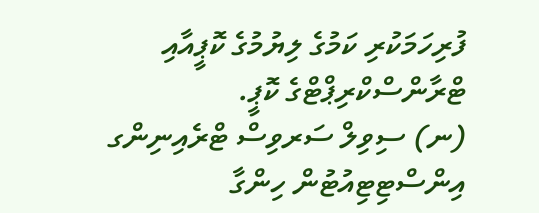ފުރިހަމަކުރި ކަމުގެ ލިޔުމުގެ ކޮޕީއާއި ޓްރާންސްކްރިޕްޓްގެ ކޮޕީ.
(ނ) ސިވިލް ސަރވިސް ޓްރެއިނިންގ އިންސްޓިޓިއުޓުން ހިންގާ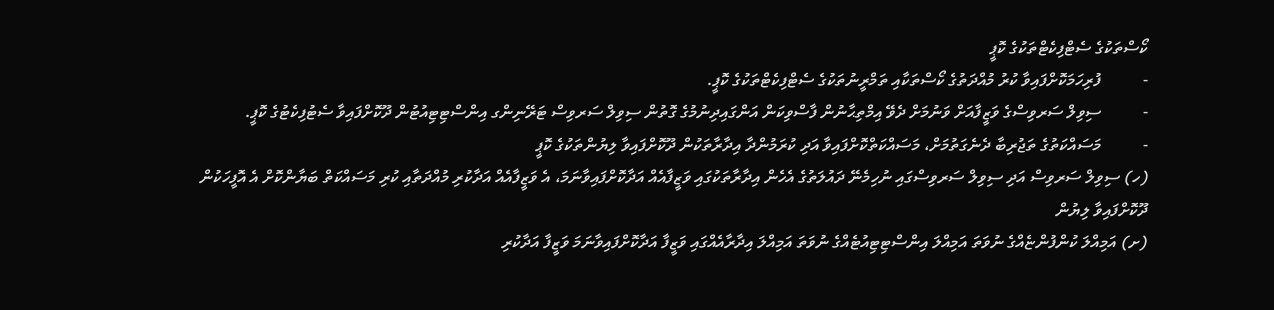ކޯސްތަކުގެ ސެޓްފިކެޓްތަކުގެ ކޮޕީ
-          ފުރިހަމަކޮށްފައިވާ ކުރު މުއްދަތުގެ ކޯސްތަކާއި ތަމްރީނުތަކުގެ ސެޓްފިކެޓްތަކުގެ ކޮޕީ.
-          ސިވިލް ސަރވިސްގެ ވަޒީފާއަށް ވަނުމަށް ދެވޭ އިމްތިޙާނުން ފާސްވިކަން އަންގައިދިނުމުގެ ގޮތުން ސިވިލް ސަރވިސް ޓަރޭނިންގ އިންސްޓިޓިއުޓުން ދޫކޮށްފައިވާ ސެޓުފިކެޓުގެ ކޮޕީ.
-          މަސައްކަތުގެ ތަޖުރިބާ ދެނެގަތުމަށް، މަސައްކަތްކޮށްފައިވާ އަދި ކުރަމުންދާ އިދާރާތަކުން ދޫކޮށްފައިވާ ލިޔުންތަކުގެ ކޮޕީ
(ހ) ސިވިލް ސަރވިސް އަދި ސިވިލް ސަރވިސްގައި ނުހިމެނޭ ދައުލަތުގެ އެހެން އިދާރާތަކުގައި ވަޒީފާއެއް އަދާކޮށްފައިވާނަމަ، އެ ވަޒީފާއެއް އަދާކުރި މުއްދަތާއި ކުރި މަސައްކަތް ބަޔާންކޮށް އެ އޮފީހަކުން ދޫކޮށްފައިވާ ލިޔުން
(ށ) އަމިއްލަ ކުންފުންޏެއްގެ ނުވަތަ އަމިއްލަ އިންސްޓިޓިއުޓެއްގެ ނުވަތަ އަމިއްލަ އިދާރާއެއްގައި ވަޒީފާ އަދާކޮށްފައިވާނަމަ ވަޒީފާ އަދާކުރި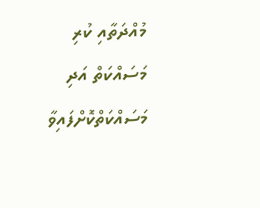މުއްދަތާއި ކުރި މަސައްކަތް އަދި މަސައްކަތްކޮށްފައިވާ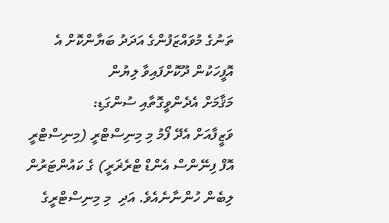ތަނުގެ މުވައްޒަފުންގެ އަދަދު ބަޔާންކޮށް އެ އޮފީހަކުން ދޫކޮށްފައިވާ ލިޔުން
މަޤާމަށް އެދެންވީގޮތާއި ސުންގަޑި:
ވަޒީފާއަށް އެދޭ ފޯމު މި މިނިސްޓްރީ (މިނިސްޓްރީ އޮފް ފިނޭންސް އެންޑް ޓްރެޜަރީ) ގެ ކައުންޓަރުން ލިބެން ހުންނާނެއެވެ. އަދި  މި މިނިސްޓްރީގެ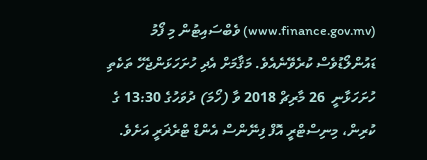(www.finance.gov.mv) ވެބްސައިޓުން މި ފޯމު ޑައުންލޯޑުވެސް ކުރެވޭނެއެވެ. މަޤާމަށް އެދި ހުށަހަޅަންޖެހޭ ތަކެތި ހުށަހަޅާނީ  26 މާރިޗް 2018 ވާ (ހޯމަ) ދުވަހުގެ 13:30 ގެ ކުރިން، މިނިސްޓްރީ އޮފް ފިނޭންސް އެންޑް ޓްރެޜަރީ އަށެވެ.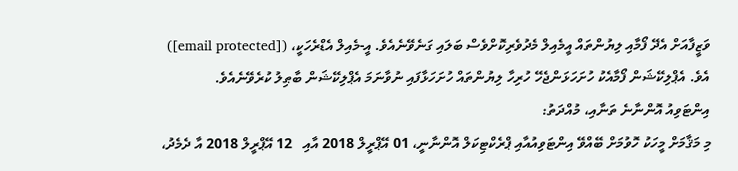ވަޒީފާއަށް އެދޭ ފޯމާއި ލިޔުންތައް އީމެއިލް މެދުވެރިކޮށްވެސް ބަލައި ގަނެވޭނެއެވެ. އީ-މެއިލް އެޑްރެހަކީ، ([email protected]) އެވެ. އެޕްލިކޭޝަން ފޯމާއެކު ހުށަހަޅަންޖެހޭ ހުރިހާ ލިޔުންތައް ހުށަހަޅާފައި ނުވާނަމަ އެޕްލިކޭޝަން ބާޠިލު ކުރެވޭނެއެވެ.
އިންޓަވިއު އޮންނާނެ ތަނާއި، މުއްދަތު:
މި މަޤާމަށް މީހަކު ހޮވުމަށް ބޭއްވޭ އިންޓަވިއުއާއި ޕްރެކްޓިކަލް އޮންނާނީ، 01 އޭޕްރީލް 2018 އާއި   12 އޭޕްރީލް 2018 އާ ދެމެދު،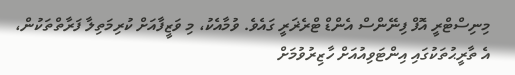މިނިސްޓްރީ އޮފް ފިނޭންސް އެންޑް ޓްރެޜަރީ ގައެވެ. ވުމާއެކު، މި ވަޒީފާއަށް ކުރިމަތިލާ ފަރާތްތަކުން، އެ ތާރީޙުތަކުގައި އިންޓަވިއުއަށް ހާޒިރުވުމަށް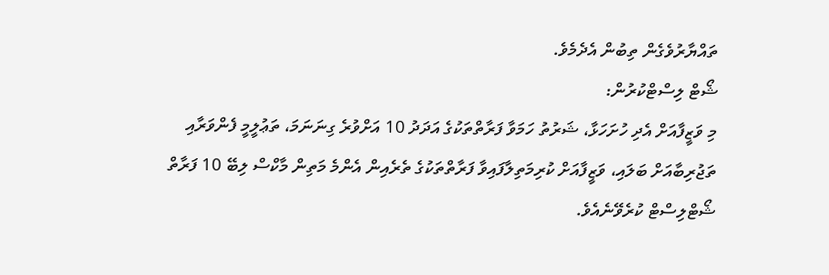ތައްޔާރުވެގެން ތިބުން އެދެމެވެ.
ޝޯޓް ލިސްޓްކުރުން:
މި ވަޒީފާއަށް އެދި ހުށަހަޅާ، ޝަރުތު ހަމަވާ ފަރާތްތަކުގެ އަދަދު 10 އަށްވުރެ ގިނަނަމަ، ތަޢުލީމީ ފެންވަރާއި ތަޖުރިބާއަށް ބަލައި، ވަޒީފާއަށް ކުރިމަތިލާފައިވާ ފަރާތްތަކުގެ ތެރެއިން އެންމެ މަތިން މާކްސް ލިބޭ 10 ފަރާތް ޝޯޓްލިސްޓް ކުރެވޭނެއެވެ.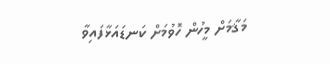މަޤާމަށް މީހުން ހޮވުމަށް ކަނޑައަޅާފައިވާ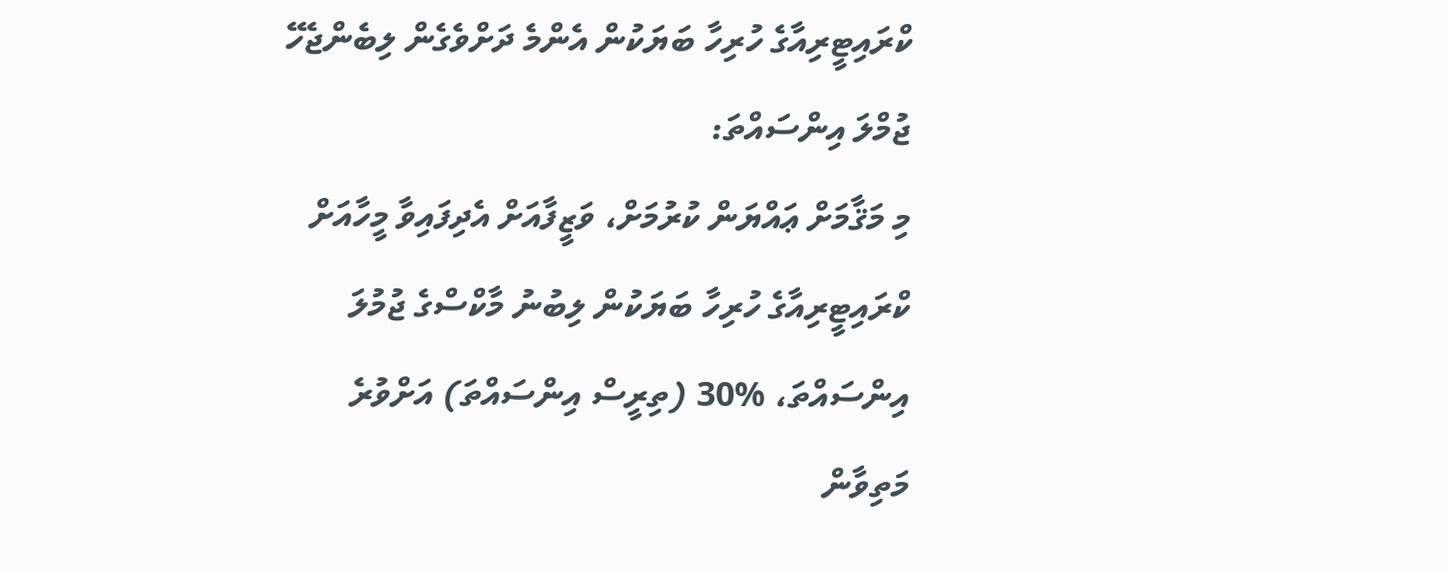ކްރައިޓީރިއާގެ ހުރިހާ ބަޔަކުން އެންމެ ދަށްވެގެން ލިބެންޖެހޭ ޖުމްލަ އިންސައްތަ:
މި މަޤާމަށް ޢައްޔަން ކުރުމަށް، ވަޒީފާއަށް އެދިފައިވާ މީހާއަށް ކްރައިޓީރިއާގެ ހުރިހާ ބަޔަކުން ލިބުނު މާކްސްގެ ޖުމުލަ އިންސައްތަ، %30 (ތިރީސް އިންސައްތަ) އަށްވުރެ މަތިވާން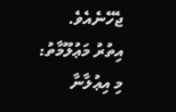ޖެހޭނެއެވެ.
އިތުރު މަޢުލޫމާތު:
މި އިޢުލާނާ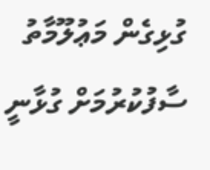ގުޅިގެން މަޢުލޫމާތު ސާފުކުރުމަށް ގުޅާނީ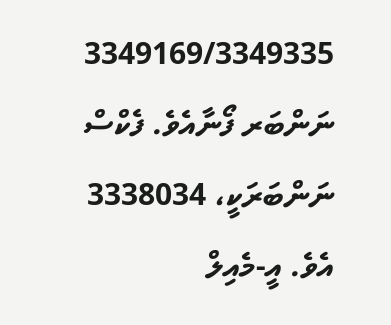3349169/3349335 ނަންބަރ ފޯނާއެވެ. ފެކްސް ނަންބަރަކީ، 3338034 އެވެ. އީ-މެއިލް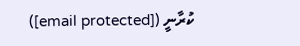ކުރާނީ ([email protected])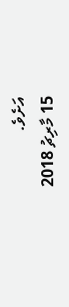އަށެވެ.
15 މާރިޗު 2018